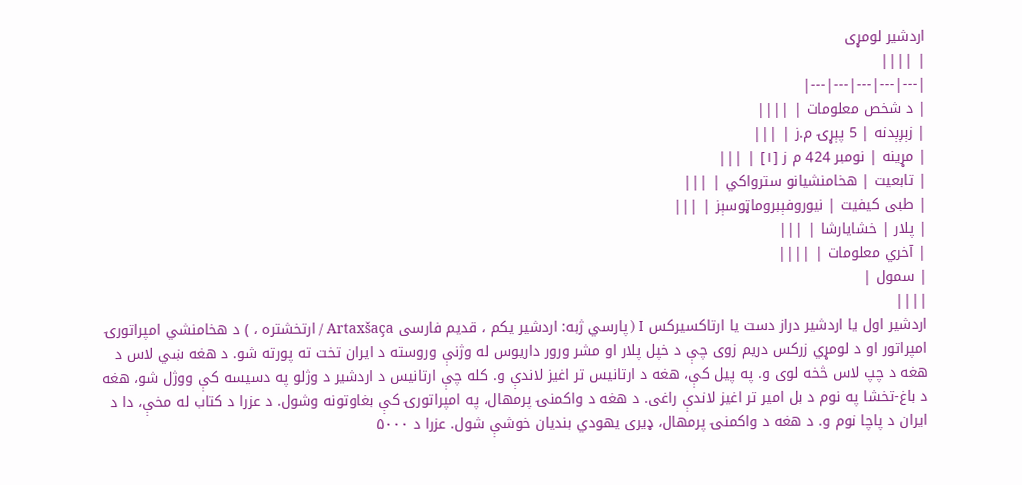اردشیر لومړی
| ||||
|---|---|---|---|---|
| د شخص معلومات | ||||
| زېږېدنه | 5 پېړۍ م.ز | |||
| مړینه | نومبر 424 م ز [۱] | |||
| تابعیت | هخامنشيانو سترواکي | |||
| طبی کیفیت | نيوروفېبروماټوسېز | |||
| پلار | خشايارشا | |||
| آخري معلومات | ||||
| سمول |
||||
اردشیر اول یا اردشیر دراز دست یا ارتاکسیرکس I ( پارسي ژبه: اردشیر یکم ، قدیم فارسی Artaxšaça / ارتخشتره ، ) د هخامنشي امپراتورۍ امپراتور او د لومړي زرکس دریم زوی چې د خپل پلار او مشر ورور داریوس له وژنې وروسته د ایران تخت ته پورته شو. د هغه ښي لاس د هغه د چپ لاس څخه لوی و. په پیل کې، هغه د ارتانیس تر اغیز لاندې و. کله چې ارتانیس د اردشیر د وژلو په دسیسه کې ووژل شو، هغه د باغ-تخشا په نوم د بل امیر تر اغیز لاندې راغی. د هغه د واکمنۍ پرمهال، په امپراتورۍ کې بغاوتونه وشول. د عزرا د کتاب له مخې، دا د ایران د پاچا نوم و. د هغه د واکمنۍ پرمهال، ډیری یهودي بندیان خوشې شول. عزرا د ۵۰۰۰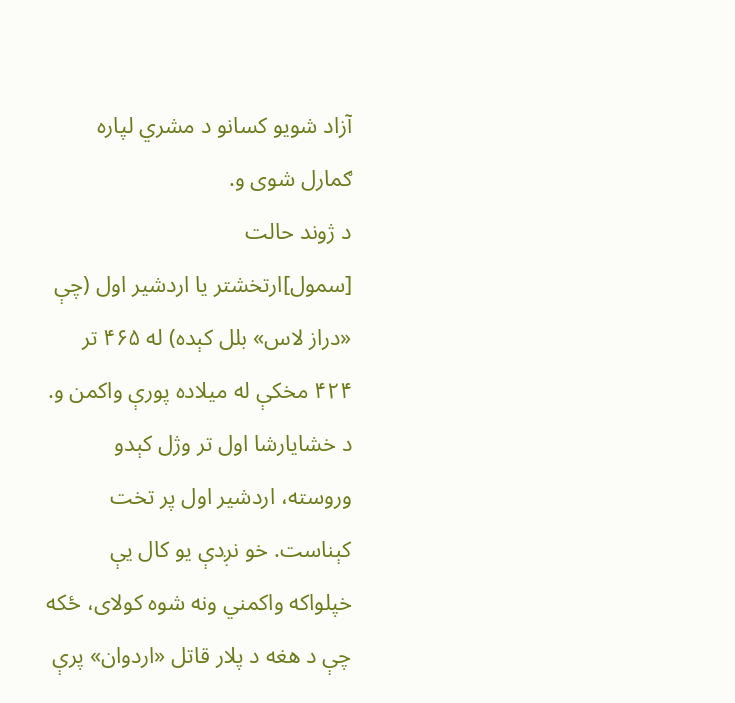آزاد شویو کسانو د مشري لپاره ګمارل شوی و.
د ژوند حالت
[سمول]ارتخشتر یا اردشیر اول (چې «دراز لاس» بلل کېده) له ۴۶۵ تر ۴۲۴ مخکې له میلاده پورې واکمن و. د خشایارشا اول تر وژل کېدو وروسته، اردشیر اول پر تخت کېناست. خو نږدې یو کال یې خپلواکه واکمني ونه شوه کولای، ځکه چې د هغه د پلار قاتل «اردوان» پرې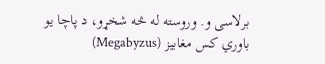برلاسی و. وروسته له څه شخړو، د پاچا یو باوري کس مغابیز (Megabyzus)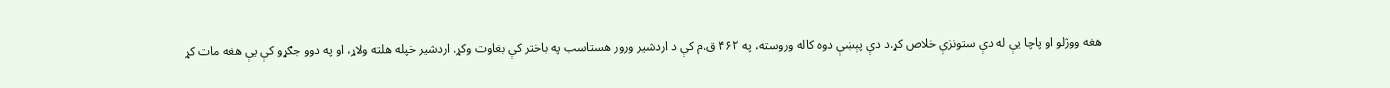هغه ووژلو او پاچا یې له دې ستونزې خلاص کړ.د دې پېښې دوه کاله وروسته، په ۴۶۲ ق.م کې د اردشیر ورور هستاسب په باختر کې بغاوت وکړ. اردشیر خپله هلته ولاړ، او په دوو جګړو کې یې هغه مات کړ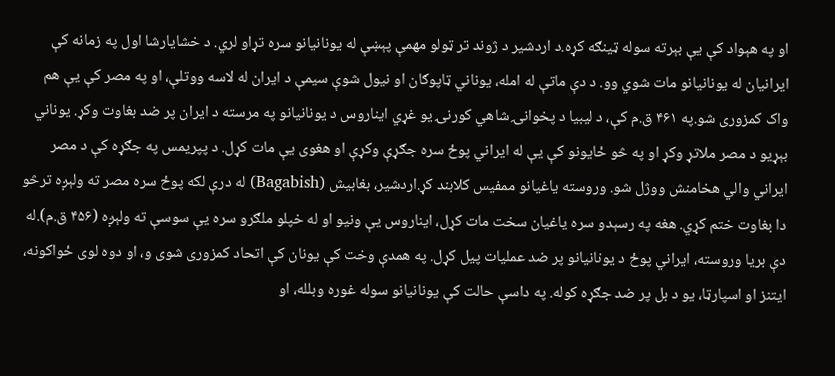او په هېواد کې یې بېرته سوله ټینګه کړه.د اردشیر د ژوند تر ټولو مهمې پېښې له یونانیانو سره تړاو لري. د خشایارشا اول په زمانه کې ایرانیان له یونانیانو مات شوي وو. د دې ماتې له امله، یوناني ټاپوګان او نیول شوې سیمې د ایران له لاسه ووتلې، او په مصر کې یې هم واک کمزوری شو.په ۴۶۱ ق.م کې، د لیبیا د پخوانۍ شاهي کورنۍ یو غړي ایناروس د یونانیانو په مرسته د ایران پر ضد بغاوت وکړ. یوناني بېړیو د مصر ملاتړ وکړ او په څو ځایونو کې یې له ایراني پوځ سره جګړې وکړې او هغوی یې مات کړل. د پپریمس په جګړه کې د مصر ایراني والي هخامنش ووژل شو. وروسته یاغیانو ممفیس کلابند کړ.اردشیر، بغابیش (Bagabish) له درې لکه پوځ سره مصر ته ولېږه ترڅو دا بغاوت ختم کړي. هغه په رسېدو سره یاغیان سخت مات کړل، ایناروس یې ونیو او له خپلو ملګرو سره یې سوسې ته ولېږه (۴۵۶ ق.م).له دې بریا وروسته، ایراني پوځ د یونانیانو پر ضد عملیات پیل کړل. په همدې وخت کې یونان کې اتحاد کمزوری شوی و، او دوه لوی ځواکونه، ایتنز او اسپارټا، یو د بل پر ضد جګړه کوله. په داسې حالت کې یونانیانو سوله غوره وبلله، او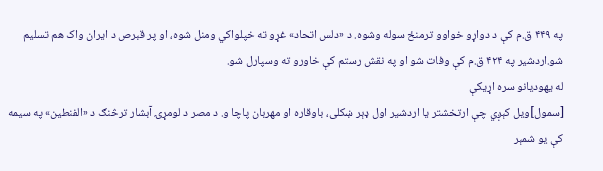په ۴۴۹ ق.م کې د دواړو خواوو ترمنځ سوله وشوه. د «دلس اتحاد» غړو ته خپلواکي ومنل شوه، او پر قبرص د ایران واک هم تسلیم شو.اردشیر په ۴۲۴ ق.م کې وفات شو او په نقش رستم کې خاورو ته وسپارل شو.
له یهودیانو سره اړیکې
[سمول]ویل کېږي چې ارتخشتر یا اردشیر اول ډېر ښکلی، باوقاره او مهربان پاچا و. د مصر د لومړۍ آبشار ترڅنګ د «الفنطین» په سیمه کې یو شمېر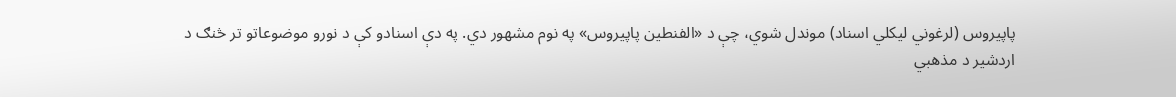پاپیروس (لرغوني لیکلي اسناد) موندل شوي، چې د «الفنطین پاپیروس» په نوم مشهور دي. په دې اسنادو کې د نورو موضوعاتو تر څنګ د اردشیر د مذهبي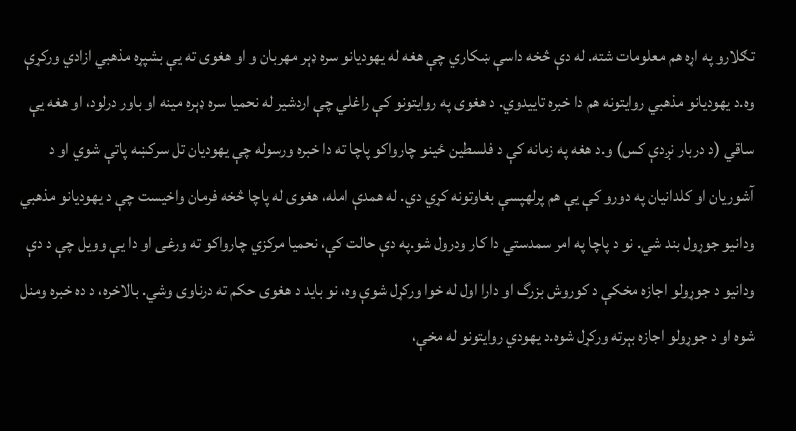تګلارو په اړه هم معلومات شته. له دې څخه داسې ښکاري چې هغه له یهودیانو سره ډېر مهربان و او هغوی ته یې بشپړه مذهبي ازادي ورکړې وه.د یهودیانو مذهبي روایتونه هم دا خبره تاییدوي. د هغوی په روایتونو کې راغلي چې اردشیر له نحمیا سره ډېره مینه او باور درلود، او هغه یې ساقي (د دربار نږدې کس) و.د هغه په زمانه کې د فلسطین ځینو چارواکو پاچا ته دا خبره ورسوله چې یهودیان تل سرکښه پاتې شوي او د آشوریان او کلدانیان په دورو کې یې هم پرلهپسې بغاوتونه کړي دي. له همدې امله، هغوی له پاچا څخه فرمان واخیست چې د یهودیانو مذهبي ودانیو جوړول بند شي. نو د پاچا په امر سمدستي دا کار ودرول شو.په دې حالت کې، نحمیا مرکزي چارواکو ته ورغی او دا یې وویل چې د دې ودانیو د جوړولو اجازه مخکې د کوروش بزرگ او دارا اول له خوا ورکړل شوې وه، نو باید د هغوی حکم ته درناوی وشي. بالاخره، د ده خبره ومنل شوه او د جوړولو اجازه بېرته ورکړل شوه.د یهودي روایتونو له مخې،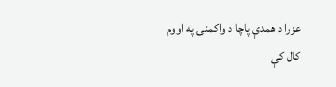عزرا د همدې پاچا د واکمنۍ په اووم کال کې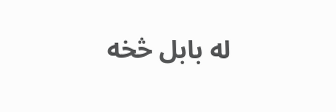له بابل څخه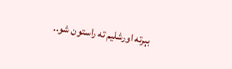بېرته اورشلیم ته راستون شو..